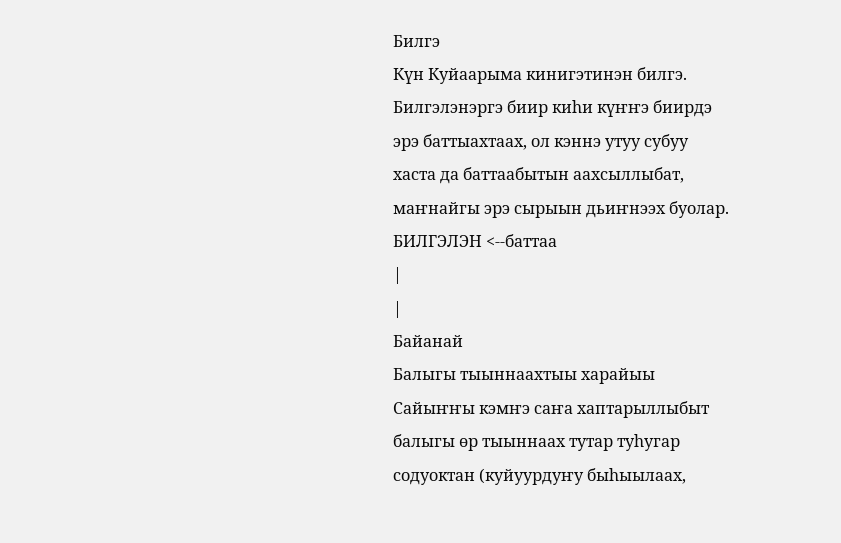Билгэ
Күн Куйаарыма кинигэтинэн билгэ.
Билгэлэнэргэ биир киhи күҥҥэ биирдэ эрэ баттыахтаах, ол кэннэ утуу субуу хаста да баттаабытын аахсыллыбат, маҥнайгы эрэ сырыын дьиҥнээх буолар.
БИЛГЭЛЭН <--баттаа
|
|
Байанай
Балыгы тыыннаахтыы харайыы
Сайыҥҥы кэмҥэ саҥа хаптарыллыбыт балыгы өр тыыннаах тутар туһугар содуоктан (куйуурдуҥу быһыылаах,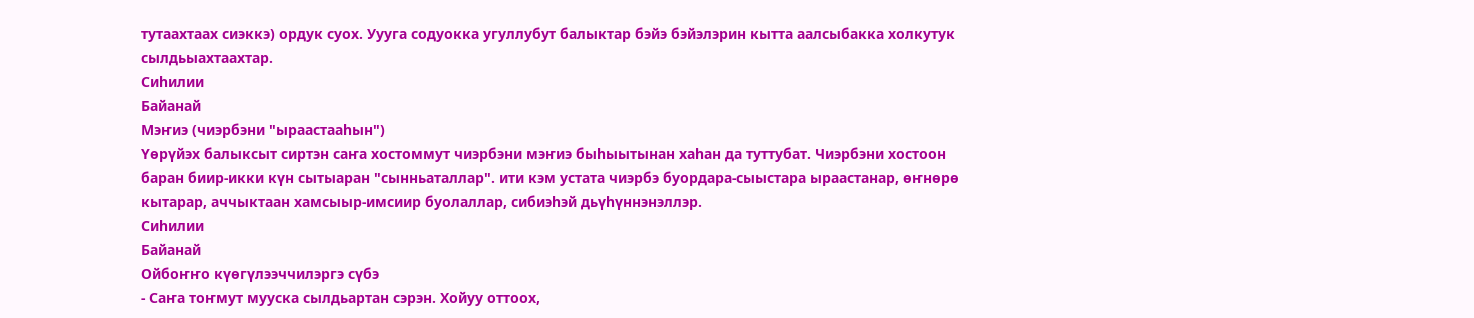тутаахтаах сиэккэ) ордук суох. Уууга содуокка угуллубут балыктар бэйэ бэйэлэрин кытта аалсыбакка холкутук сылдьыахтаахтар.
Сиһилии
Байанай
Мэҥиэ (чиэрбэни "ыраастааһын")
Үөрүйэх балыксыт сиртэн саҥа хостоммут чиэрбэни мэҥиэ быһыытынан хаһан да туттубат. Чиэрбэни хостоон баран биир-икки күн сытыаран "сынньаталлар". ити кэм устата чиэрбэ буордара-сыыстара ыраастанар, өҥнөрө кытарар, аччыктаан хамсыыр-имсиир буолаллар, сибиэһэй дьүһүннэнэллэр.
Сиһилии
Байанай
Ойбоҥҥо күөгүлээччилэргэ сүбэ
- Саҥа тоҥмут мууска сылдьартан сэрэн. Хойуу оттоох,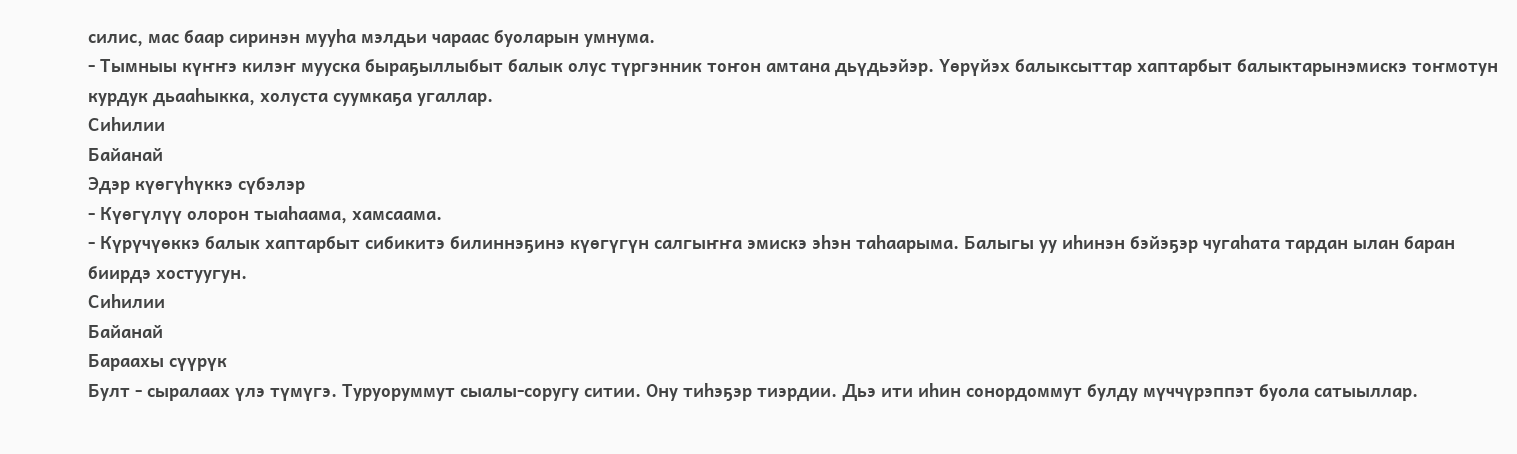силис, мас баар сиринэн мууһа мэлдьи чараас буоларын умнума.
- Тымныы күҥҥэ килэҥ мууска быраҕыллыбыт балык олус түргэнник тоҥон амтана дьүдьэйэр. Үөрүйэх балыксыттар хаптарбыт балыктарынэмискэ тоҥмотун курдук дьааһыкка, холуста суумкаҕа угаллар.
Сиһилии
Байанай
Эдэр күөгүһүккэ сүбэлэр
- Күөгүлүү олорон тыаһаама, хамсаама.
- Күрүчүөккэ балык хаптарбыт сибикитэ билиннэҕинэ күөгүгүн салгыҥҥа эмискэ эһэн таһаарыма. Балыгы уу иһинэн бэйэҕэр чугаһата тардан ылан баран биирдэ хостуугун.
Сиһилии
Байанай
Бараахы сүүрүк
Булт - сыралаах үлэ түмүгэ. Туруоруммут сыалы-соругу ситии. Ону тиһэҕэр тиэрдии. Дьэ ити иһин сонордоммут булду мүччүрэппэт буола сатыыллар.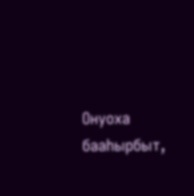Онуоха бааһырбыт,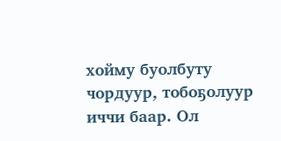хойму буолбуту чордуур, тобоҕолуур иччи баар. Ол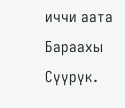иччи аата Бараахы Сүүрүк.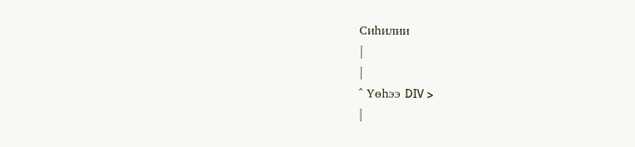Сиһилии
|
|
^ Үөһээ DIV >
|